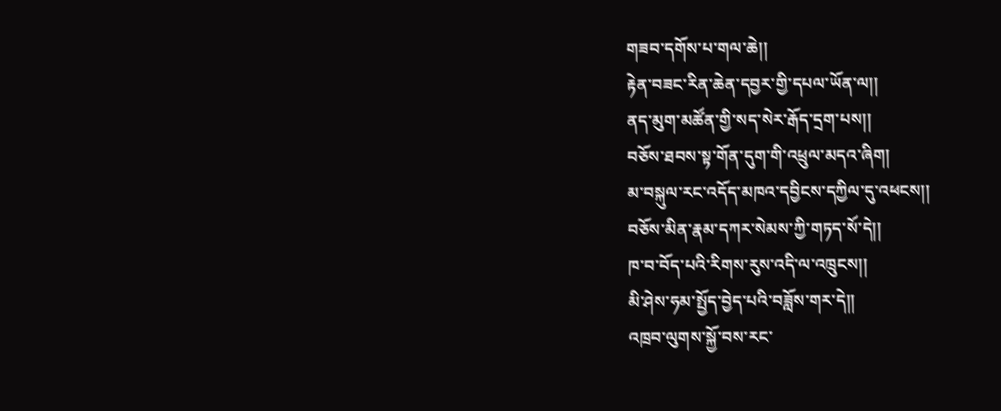གཟབ་དགོས་པ་གལ་ཆེ།།
རྟེན་བཟང་རིན་ཆེན་དབྱར་གྱི་དཔལ་ཡོན་ལ།།
ནད་མུག་མཚོན་གྱི་སད་སེར་རྒོད་དྲག་པས།།
བཅོས་ཐབས་སྟ་གོན་དུག་གི་འཕྲུལ་མདའ་ཞིག།
མ་བསྐུལ་རང་འདོད་མཁའ་དབྱིངས་དཀྱིལ་དུ་འཕངས།།
བཅོས་མིན་རྣམ་དཀར་སེམས་ཀྱི་གཏད་སོ་དེ།།
ཁ་བ་བོད་པའི་རིགས་རུས་འདི་ལ་འཁྲུངས།།
མི་ཤེས་ཧམ་སྤྱོད་བྱེད་པའི་བཟློས་གར་དེ།།
འཁྲབ་ལུགས་སྐྱོ་བས་རང་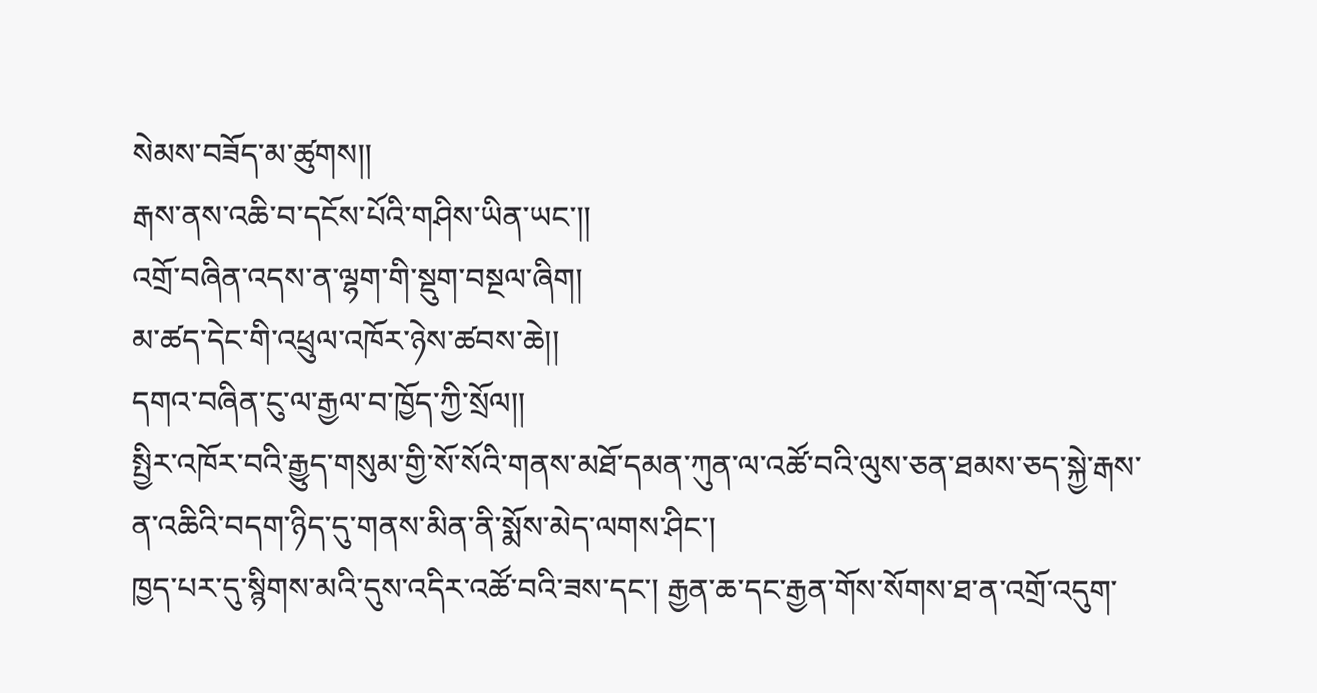སེམས་བཟོད་མ་ཚུགས།།
རྒས་ནས་འཆི་བ་དངོས་པོའི་གཤིས་ཡིན་ཡང་།།
འགྲོ་བཞིན་འདས་ན་ལྷག་གི་སྡུག་བསྔལ་ཞིག།
མ་ཚད་དེང་གི་འཕྲུལ་འཁོར་ཉེས་ཚབས་ཆེ།།
དགའ་བཞིན་ངུ་ལ་རྒྱལ་བ་ཁྱོད་ཀྱི་སྲོལ།།
སྤྱིར་འཁོར་བའི་རྒྱུད་གསུམ་གྱི་སོ་སོའི་གནས་མཐོ་དམན་ཀུན་ལ་འཚོ་བའི་ལུས་ཅན་ཐམས་ཅད་སྐྱེ་རྒས་ན་འཆིའི་བདག་ཉིད་དུ་གནས་མིན་ནི་སྨོས་མེད་ལགས་ཤིང་།
ཁྱད་པར་དུ་སྙིགས་མའི་དུས་འདིར་འཚོ་བའི་ཟས་དང་། རྒྱན་ཆ་དང་རྒྱན་གོས་སོགས་ཐ་ན་འགྲོ་འདུག་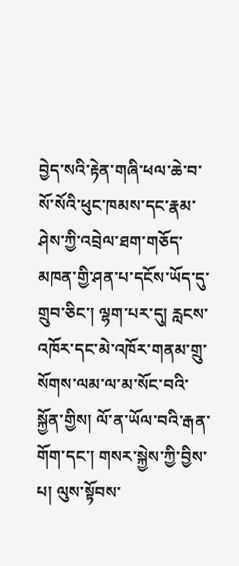བྱེད་སའི་རྟེན་གཞི་ཕལ་ཆེ་བ་སོ་སོའི་ཕུང་ཁམས་དང་རྣམ་ཤེས་ཀྱི་འབྲེལ་ཐག་གཅོད་མཁན་གྱི་ཤན་པ་དངོས་ཡོད་དུ་གྲུབ་ཅིང་། ལྷག་པར་དུ། རླངས་འཁོར་དང་མེ་འཁོར་གནམ་གྲུ་སོགས་ལམ་ལ་མ་སོང་བའི་སྐྱོན་གྱིས། ལོ་ན་ཡོལ་བའི་རྒན་གོག་དང་། གསར་སྐྱེས་ཀྱི་བྱིས་པ། ལུས་སྟོབས་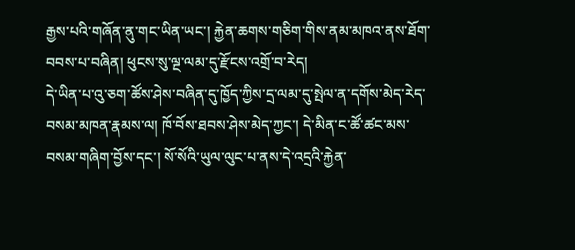རྒྱས་པའི་གཞོན་ནུ་གང་ཡིན་ཡང་། རྐྱེན་ཆགས་གཅིག་གིས་ནམ་མཁའ་ནས་ཐོག་བབས་པ་བཞིན། ཕུངས་སུ་ལྔ་ལམ་དུ་རྫོངས་འགྲོ་བ་རེད།
དེ་ཡིན་པ་འུ་ཅག་ཚོས་ཤེས་བཞིན་དུ་ཁྱོད་ཀྱིས་དྲ་ལམ་དུ་སྤེལ་ན་དགོས་མེད་རེད་བསམ་མཁན་རྣམས་ལ། ཁོ་བོས་ཐབས་ཤེས་མེད་ཀྱང་། དེ་མིན་ང་ཚོ་ཚང་མས་བསམ་གཞིག་བྱོས་དང་། སོ་སོའི་ཡུལ་ལུང་པ་ནས་དེ་འདྲའི་རྐྱེན་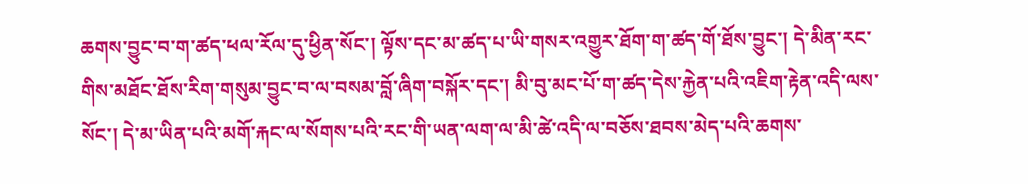ཆགས་བྱུང་བ་ག་ཚད་ཕལ་རོལ་དུ་ཕྱིན་སོང་། ལྟོས་དང་མ་ཚད་པ་ཡི་གསར་འགྱུར་ཐོག་ག་ཚད་གོ་ཐོས་བྱུང་། དེ་མིན་རང་གིས་མཐོང་ཐོས་རིག་གསུམ་བྱུང་བ་ལ་བསམ་བློ་ཞིག་བསྐོར་དང་། མི་བུ་མང་པོ་ག་ཚད་དེས་རྐྱེན་པའི་འཇིག་རྟེན་འདི་ལས་སོང་། དེ་མ་ཡིན་པའི་མགོ་རྐང་ལ་སོགས་པའི་རང་གི་ཡན་ལག་ལ་མི་ཚེ་འདི་ལ་བཅོས་ཐབས་མེད་པའི་ཆགས་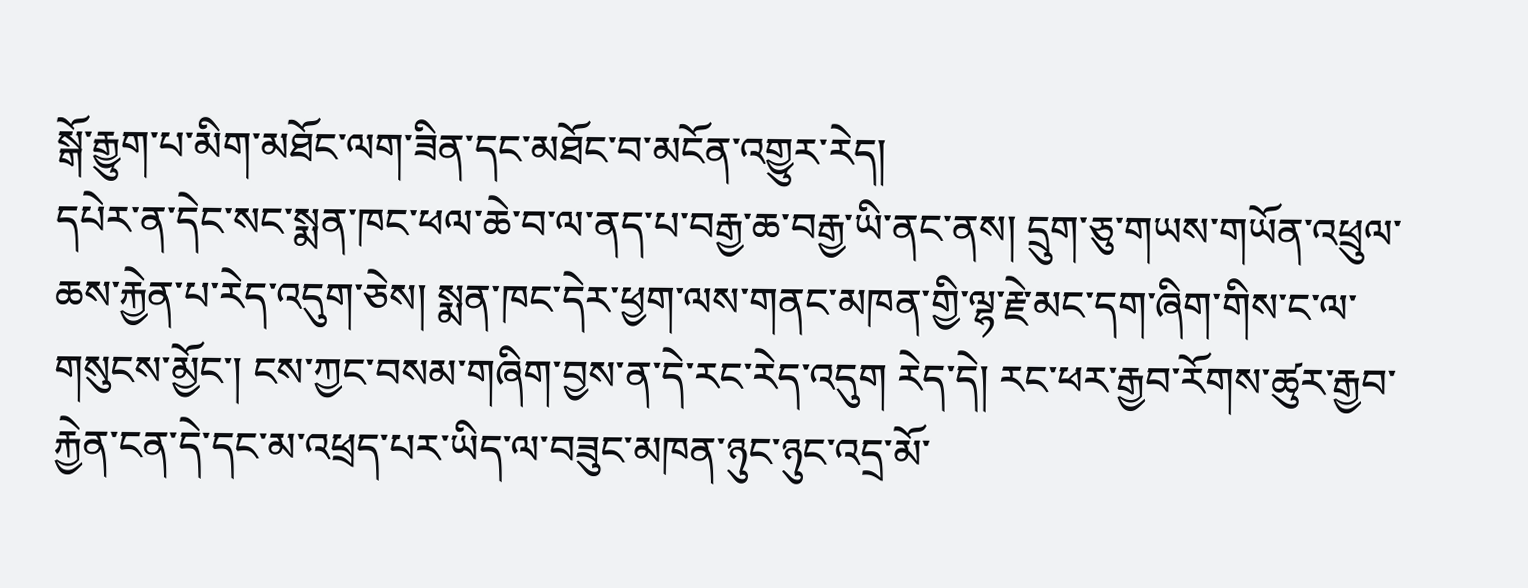སྒོ་རྒྱུག་པ་མིག་མཐོང་ལག་ཟིན་དང་མཐོང་བ་མངོན་འགྱུར་རེད།
དཔེར་ན་དེང་སང་སྨན་ཁང་ཕལ་ཆེ་བ་ལ་ནད་པ་བརྒྱ་ཆ་བརྒྱ་ཡི་ནང་ནས། དྲུག་ཅུ་གཡས་གཡོན་འཕྲུལ་ཆས་རྐྱེན་པ་རེད་འདུག་ཅེས། སྨན་ཁང་དེར་ཕྱག་ལས་གནང་མཁན་གྱི་ལྷ་རྗེ་མང་དག་ཞིག་གིས་ང་ལ་གསུངས་མྱོང་། ངས་ཀྱང་བསམ་གཞིག་བྱས་ན་དེ་རང་རེད་འདུག རེད་དེ། རང་ཕར་རྒྱབ་རོགས་ཚུར་རྒྱབ་རྐྱེན་ངན་དེ་དང་མ་འཕྲད་པར་ཡིད་ལ་བཟུང་མཁན་ཉུང་ཉུང་འདྲ་མོ་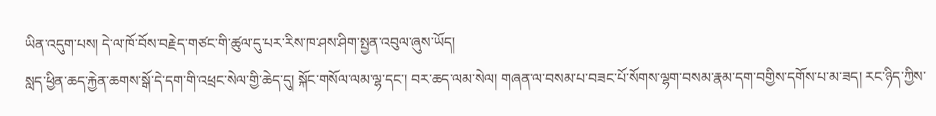ཡིན་འདུག་པས། དེ་ལ་ཁོ་བོས་བརྗེད་གཙང་གི་ཚུལ་དུ་པར་རིས་ཁ་ཤས་ཤིག་སྤྱན་འབུལ་ཞུས་ཡོད།
སླད་ཕྱིན་ཆད་རྐྱེན་ཆགས་སྒོ་དེ་དག་གི་འཕྲང་སེལ་གྱི་ཆེད་དུ། སྐོང་གསོལ་ལམ་ལྷ་དང་། བར་ཆད་ལམ་སེལ། གཞན་ལ་བསམ་པ་བཟང་པོ་སོགས་ལྷག་བསམ་རྣམ་དག་བགྱིས་དགོས་པ་མ་ཟད། རང་ཉིད་ཀྱིས་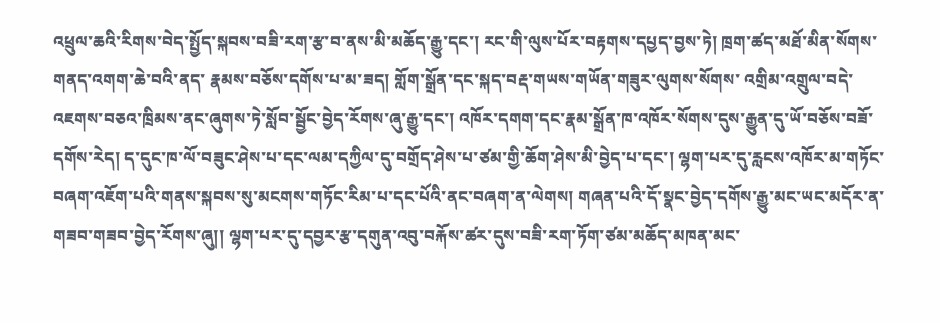འཕྲུལ་ཆའི་རིགས་བེད་སྤྱོད་སྐབས་བཟི་རག་རྩ་བ་ནས་མི་མཆོད་རྒྱུ་དང་། རང་གི་ལུས་པོར་བརྟགས་དཔྱད་བྱས་ཏེ། ཁྲག་ཚད་མཐོ་མིན་སོགས་གནད་འགག་ཆེ་བའི་ནད་ རྣམས་བཅོས་དགོས་པ་མ་ཟད། གློག་སྒྲོན་དང་སྐད་བརྡ་གཡས་གཡོན་གཟུར་ལུགས་སོགས་ འགྲིམ་འགྲུལ་བདེ་འཇགས་བཅའ་ཁྲིམས་ནང་ཞུགས་ཏེ་སློབ་སྦྱོང་བྱེད་རོགས་ཞུ་རྒྱུ་དང་། འཁོར་དགག་དང་རྣམ་སྒྲོན་ཁ་འཁོར་སོགས་དུས་རྒྱུན་དུ་ཡོ་བཅོས་བཟོ་དགོས་རེད། ད་དུང་ཁ་ལོ་བཟུང་ཤེས་པ་དང་ལམ་དཀྱིལ་དུ་བགྲོད་ཤེས་པ་ཙམ་གྱི་ཆོག་ཤེས་མི་བྱེད་པ་དང་། ལྷག་པར་དུ་རླངས་འཁོར་མ་གཏོང་བཞག་འཇོག་པའི་གནས་སྐབས་སུ་མངགས་གཏོང་རིམ་པ་དང་པོའི་ནང་བཞག་ན་ལེགས། གཞན་པའི་དོ་སྣང་བྱེད་དགོས་རྒྱུ་མང་ཡང་མདོར་ན་གཟབ་གཟབ་བྱེད་རོགས་ཞུ།། ལྷག་པར་དུ་དབྱར་རྩ་དགུན་འབུ་བརྐོས་ཚར་དུས་བཟི་རག་ཏོག་ཙམ་མཆོད་མཁན་མང་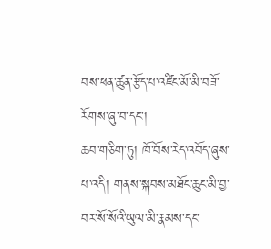བས་ཕན་ཚུན་རྩོད་པ་འཛིང་མོ་མི་བཟོ་རོགས་ཞུ་བ་དང་།
ཆབ་གཅིག་ཏུ། ཁོ་བོས་རེད་འབོད་ཞུས་པ་འདི། གནས་སྐབས་མཐོང་ཆུང་མི་བྱ་བར་སོ་སོའི་ཡུལ་མི་རྣམས་དང་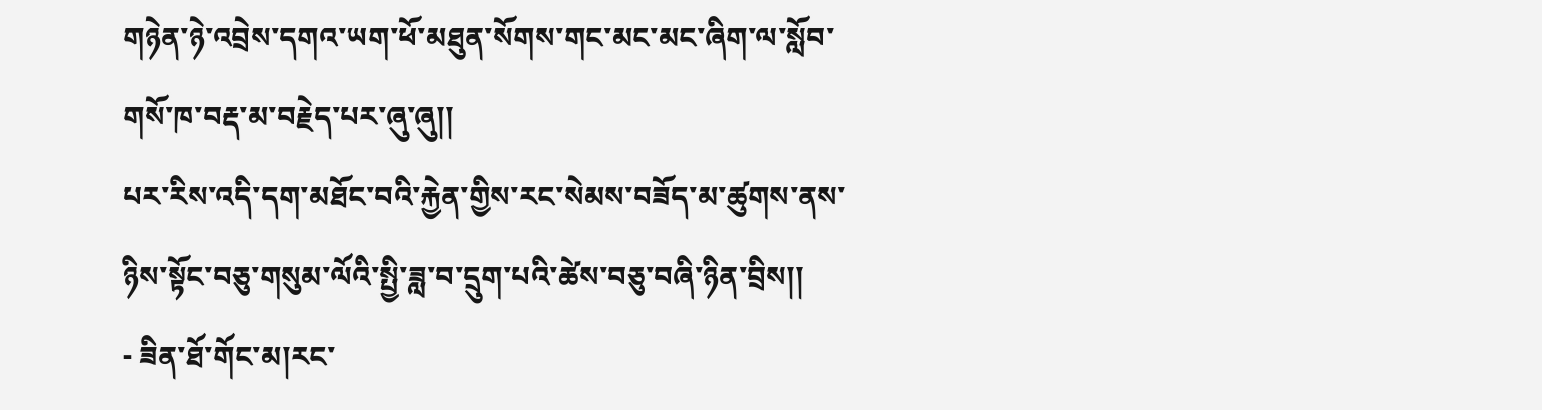གཉེན་ཉེ་འབྲེས་དགའ་ཡག་ཕོ་མཐུན་སོགས་གང་མང་མང་ཞིག་ལ་སློབ་གསོ་ཁ་བརྡ་མ་བརྗེད་པར་ཞུ་ཞུ།།
པར་རིས་འདི་དག་མཐོང་བའི་རྐྱེན་གྱིས་རང་སེམས་བཟོད་མ་ཚུགས་ནས་ཉིས་སྟོང་བཅུ་གསུམ་ལོའི་སྤྱི་ཟླ་བ་དྲུག་པའི་ཚེས་བཅུ་བཞི་ཉིན་བྲིས།།
- ཟིན་ཐོ་གོང་མ།རང་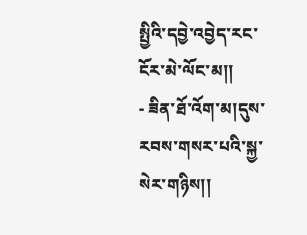སྤྱིའི་དབྱེ་འབྱེད་རང་ངོར་མེ་ལོང་མ།།
- ཟིན་ཐོ་འོག་མ།དུས་རབས་གསར་པའི་སྐྱ་སེར་གཉིས།།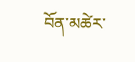བོན་མཚེར་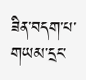ཟིན་བདག་པ་གཡམ་དྲང་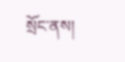སྲོང་ནས།